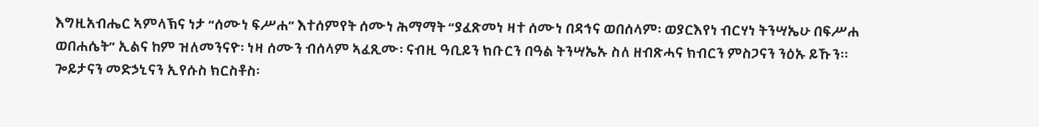እግዚአብሔር ኣምላኽና ነታ “ሰሙነ ፍሥሐ” እተሰምየት ሰሙነ ሕማማት “ያፈጽመነ ዛተ ሰሙነ በዳኅና ወበሰላም፡ ወያርእየነ ብርሃነ ትንሣኤሁ በፍሥሐ ወበሐሴት” ኢልና ከም ዝለመንናዮ፡ ነዛ ሰሙን ብሰላም ኣፈጺሙ፡ ናብዚ ዓቢይን ክቡርን በዓል ትንሣኤኡ ስለ ዘብጽሓና ክብርን ምስጋናን ንዕኡ ይኹን፡፡ ጐይታናን መድኃኒናን ኢየሱስ ክርስቶስ፡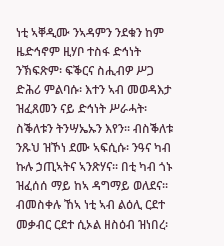ነቲ ኣቐዲሙ ንኣዳምን ንደቁን ከም ዜድኅኖም ዚሃቦ ተስፋ ድኅነት ንኽፍጽም፡ ፍቕርና ስሒብዎ ሥጋ ድሕሪ ምልባሱ፡ እተን ኣብ መወዳእታ ዝፈጸመን ናይ ድኅነት ሥራሓት፡ ስቕለቱን ትንሣኤኡን እየን፡፡ ብስቕለቱ ንጹህ ዝኾነ ደሙ ኣፍሲሱ፡ ንዓና ካብ ኩሉ ኃጢኣትና ኣንጽሃና፡፡ በቲ ካብ ጎኑ ዝፈሰሰ ማይ ከኣ ዳግማይ ወለደና፡፡ ብመስቀሉ ኸኣ ነቲ ኣብ ልዕሊ ርደተ መቃብር ርደተ ሲኦል ዘስዕብ ዝነበረ፡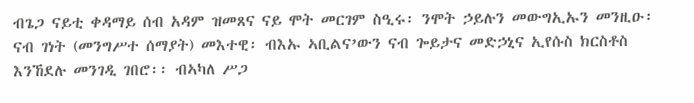ብጌጋ ናይቲ ቀዳማይ ሰብ አዳም ዝመጸና ናይ ሞት መርገም ስዒሩ፡ ንሞት ኃይሉን መውግኢኡን መንዚዑ፡ ናብ ገነት (መንግሥተ ሰማያት) መእተዊ፡ ብእኡ ኣቢልና’ውን ናብ ጐይታና መድኃኒና ኢየሱስ ክርስቶስ እንኸደሉ መንገዲ ገበሮ፡፡ ብኣካለ ሥጋ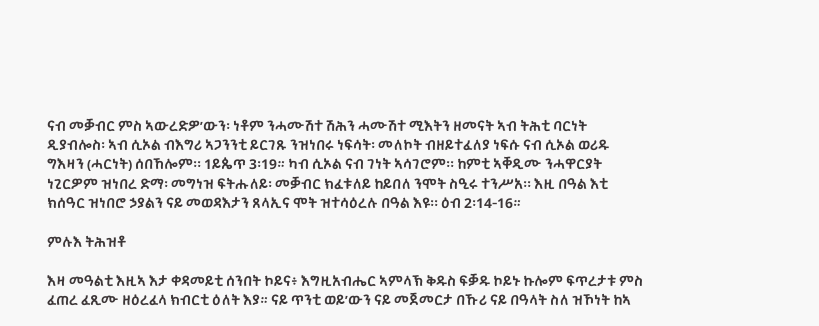ናብ መቓብር ምስ ኣውረድዎ’ውን፡ ነቶም ንሓሙሽተ ሽሕን ሓሙሽተ ሚእትን ዘመናት ኣብ ትሕቲ ባርነት ዲያብሎስ፡ ኣብ ሲኦል ብእግሪ ኣጋንንቲ ይርገጹ ንዝነበሩ ነፍሳት፡ መለኮት ብዘይተፈለያ ነፍሱ ናብ ሲኦል ወሪዱ ግእዛን (ሓርነት) ሰበኸሎም፡፡ 1ይጴጥ 3፡19። ካብ ሲኦል ናብ ገነት ኣሳገሮም፡፡ ከምቲ ኣቐዲሙ ንሓዋርያት ነጊርዎም ዝነበረ ድማ፡ መግነዝ ፍትሑለይ፡ መቓብር ክፈቱለይ ከይበለ ንሞት ስዒሩ ተንሥአ፡፡ እዚ በዓል እቲ ክሰዓር ዝነበሮ ኃያልን ናይ መወዳእታን ጸላኢና ሞት ዝተሳዕረሉ በዓል እዩ፡፡ ዕብ 2፡14-16።

ምሉእ ትሕዝቶ

እዛ መዓልቲ እዚኣ እታ ቀዳመይቲ ሰንበት ኮይና፥ እግዚአብሔር ኣምላኽ ቅዱስ ፍቓዱ ኮይኑ ኩሎም ፍጥረታቱ ምስ ፈጠረ ፈጺሙ ዘዕረፈላ ክብርቲ ዕለት እያ። ናይ ጥንቲ ወይ’ውን ናይ መጀመርታ በኹሪ ናይ በዓላት ስለ ዝኾነት ከኣ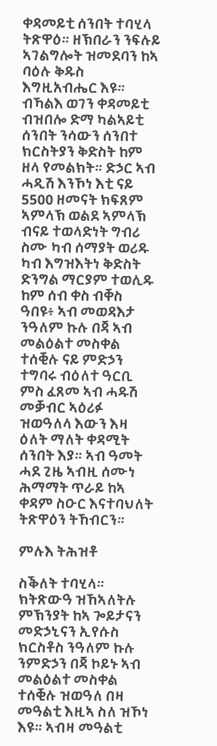ቀዳመይቲ ሰንበት ተባሂላ ትጽዋዕ። ዘኽበራን ንፍሉይ ኣገልግሎት ዝመደባን ከኣ ባዕሉ ቅዱስ እግዚአብሔር እዩ። ብኻልእ ወገን ቀዳመይቲ ብዝበሎ ድማ ካልኣይቲ ሰንበት ንሳውን ሰንበተ ክርስትያን ቅድስት ከም ዘላ የመልክት። ድኃር ኣብ ሓዲሽ እንኾነ እቲ ናይ 5500 ዘመናት ክፍጸም ኣምላኽ ወልደ ኣምላኽ ብናይ ተወላድነት ግብሪ ስሙ ካብ ሰማያት ወሪዱ ካብ እግዝእትነ ቅድስት ድንግል ማርያም ተወሊዱ ከም ሰብ ቀስ ብቐስ ዓበዩ፥ ኣብ መወዳእታ ንዓለም ኩሉ በጃ ኣብ መልዕልተ መስቀል ተሰቒሉ ናይ ምድኃን ተግባሩ ብዕለተ ዓርቢ ምስ ፈጸመ ኣብ ሓዱሽ መቓብር ኣዕሪፉ ዝወዓለላ እውን እዛ ዕለት ማለት ቀዳሚት ሰንበት እያ። ኣብ ዓመት ሓደ ጊዜ ኣብዚ ሰሙነ ሕማማት ጥራይ ከኣ ቀዳም ስዑር እናተባህለት ትጽዋዕን ትኸብርን።

ምሉእ ትሕዝቶ

ስቕለት ተባሂላ። ክትጽውዓ ዝኸኣለትሉ ምኽንያት ከኣ ጐይታናን መድኃኒናን ኢየሱስ ክርስቶስ ንዓለም ኩሉ ንምድኃን በጃ ኮይኑ ኣብ መልዕልተ መስቀል ተሰቒሉ ዝወዓለ በዛ መዓልቲ እዚኣ ስለ ዝኾነ እዩ። ኣብዛ መዓልቲ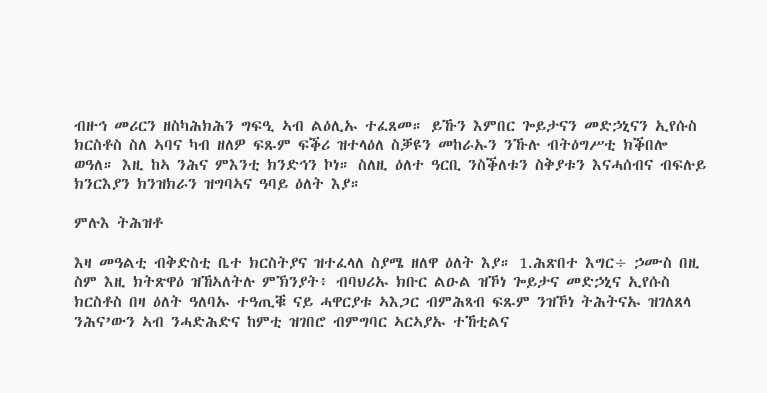ብዙኅ መሪርን ዘስካሕክሕን ግፍዒ ኣብ ልዕሊኡ ተፈጸመ። ይኹን እምበር ጐይታናን መድኃኒናን ኢየሱስ ክርስቶስ ስለ ኣባና ካብ ዘለዎ ፍጹም ፍቕሪ ዝተላዕለ ስቓዩን መከራኡን ንኹሉ ብትዕግሥቲ ክቕበሎ ወዓለ። እዚ ከኣ ንሕና ምእንቲ ክንድኅን ኮነ። ስለዚ ዕለተ ዓርቢ ንስቕለቱን ስቅያቱን እናሓሰብና ብፍሉይ ክንርእያን ክንዝክራን ዝግባኣና ዓባይ ዕለት እያ።

ምሉእ ትሕዝቶ

እዛ መዓልቲ ብቅድስቲ ቤተ ክርስትያና ዝተፈላለ ስያሜ ዘለዋ ዕለት እያ። 1.ሕጽበተ እግር÷ ኃሙስ በዚ ስም እዚ ክትጽዋዕ ዝኸኣለትሉ ምኽንያት፥ ብባህሪኡ ክቡር ልዑል ዝኾነ ጐይታና መድኃኒና ኢየሱስ ክርስቶስ በዛ ዕለት ዓለባኡ ተዓጢቑ ናይ ሓዋርያቱ ኣእጋር ብምሕጻብ ፍጹም ንዝኾነ ትሕትናኡ ዝገለጸላ ንሕና’ውን ኣብ ንሓድሕድና ከምቲ ዝገበሮ ብምግባር ኣርኣያኡ ተኸቲልና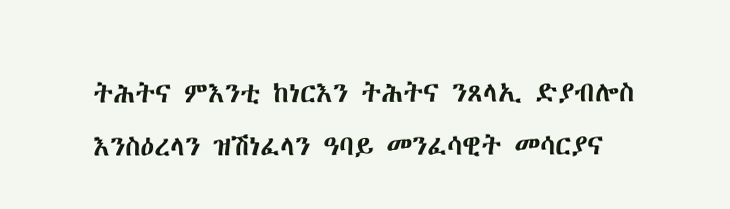ትሕትና ምእንቲ ከነርእን ትሕትና ንጸላኢ ድያብሎስ እንስዕረላን ዝሽነፈላን ዓባይ መንፈሳዊት መሳርያና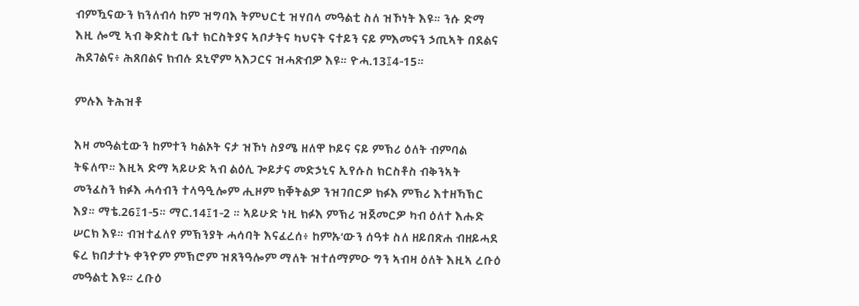ብምዃናውን ክንለብሳ ከም ዝግባእ ትምህርቲ ዝሃበላ መዓልቲ ስለ ዝኾነት እዩ። ንሱ ድማ እዚ ሎሚ ኣብ ቅድስቲ ቤተ ክርስትያና ኣቦታትና ካህናት ናተይን ናይ ምእመናን ኃጢኣት በደልና ሕደገልና፥ ሕጸበልና ክብሉ ደኒኖም ኣእጋርና ዝሓጽብዎ እዩ። ዮሓ.13፤4-15።

ምሉእ ትሕዝቶ

እዛ መዓልቲውን ከምተን ካልኦት ናታ ዝኾነ ስያሜ ዘለዋ ኮይና ናይ ምኽሪ ዕለት ብምባል ትፍለጥ። እዚኣ ድማ ኣይሁድ ኣብ ልዕሊ ጐይታና መድኃኒና ኢየሱስ ክርስቶስ ብቅንኣት መንፈስን ክፉእ ሓሳብን ተላዓዒሎም ሒዞም ክቐትልዎ ንዝገበርዎ ክፉእ ምኽሪ እተዘኻኽር እያ። ማቴ.26፤1-5። ማር.14፤1-2 ። ኣይሁድ ነዚ ክፉእ ምኽሪ ዝጀመርዎ ካብ ዕለተ እሑድ ሠርክ እዩ። ብዝተፈለየ ምኽንያት ሓሳባት እናፈረሰ፥ ከምኡ’ውን ሰዓቱ ስለ ዘይበጽሐ ብዘይሓደ ፍረ ክበታተኑ ቀንዮም ምኽሮም ዝጸንዓሎም ማለት ዝተሰማምዑ ግን ኣብዛ ዕለት እዚኣ ረቡዕ መዓልቲ እዩ። ረቡዕ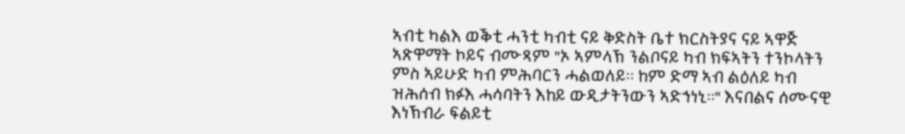ኣብቲ ካልእ ወቕቲ ሓንቲ ካብቲ ናይ ቅድስት ቤተ ክርስትያና ናይ ኣዋጅ ኣጽዋማት ኮይና ብሙጻም "ኦ ኣምላኽ ንልቦናይ ካብ ክፍኣትን ተንኮላትን ምስ ኣይሁድ ካብ ምሕባርን ሓልወለይ። ከም ድማ ኣብ ልዕለይ ካብ ዝሕሰብ ክፉእ ሓሳባትን እከይ ውዲታትንውን ኣድኅነኒ።" እናበልና ሰሙናዊ እነኽብራ ፍልይቲ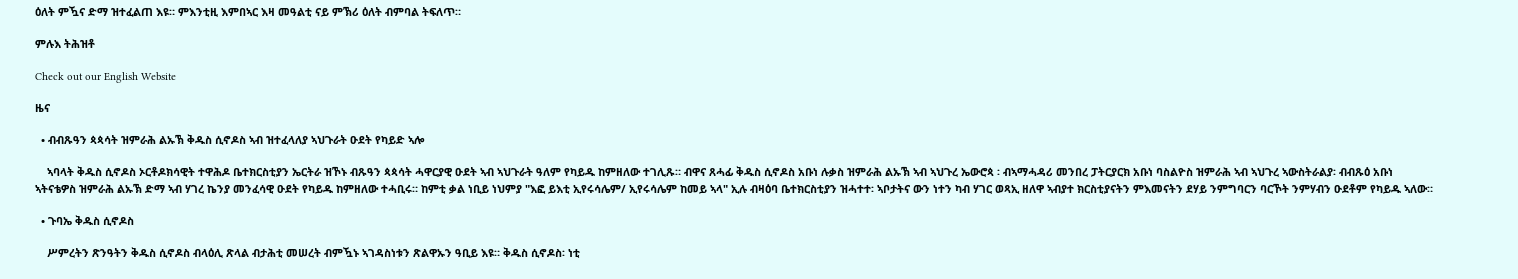ዕለት ምዃና ድማ ዝተፈልጠ እዩ። ምእንቲዚ እምበኣር እዛ መዓልቲ ናይ ምኽሪ ዕለት ብምባል ትፍለጥ።

ምሉእ ትሕዝቶ

Check out our English Website

ዜና

  • ብብጹዓን ጳጳሳት ዝምራሕ ልኡኽ ቅዱስ ሲኖዶስ ኣብ ዝተፈላለያ ኣህጉራት ዑደት የካይድ ኣሎ

    ኣባላት ቅዱስ ሲኖዶስ ኦርቶዶክሳዊት ተዋሕዶ ቤተክርስቲያን ኤርትራ ዝኾኑ ብጹዓን ጳጳሳት ሓዋርያዊ ዑደት ኣብ ኣህጉራት ዓለም የካይዱ ከምዘለው ተገሊጹ። ብዋና ጸሓፊ ቅዱስ ሲኖዶስ አቡነ ሉቃስ ዝምራሕ ልኡኽ ኣብ ኣህጉረ ኤውሮጳ ፡ ብኣማሓዳሪ መንበረ ፓትርያርክ አቡነ ባስልዮስ ዝምራሕ ኣብ ኣህጉረ ኣውስትራልያ፡ ብብጹዕ አቡነ ኣትናቴዎስ ዝምራሕ ልኡኽ ድማ ኣብ ሃገረ ኬንያ መንፈሳዊ ዑደት የካይዱ ከምዘለው ተሓቢሩ። ከምቲ ቃል ነቢይ ነህምያ "እፎ ይእቲ ኢየሩሳሌም/ ኢየሩሳሌም ከመይ ኣላ" ኢሉ ብዛዕባ ቤተክርስቲያን ዝሓተተ፡ ኣቦታትና ውን ነተን ካብ ሃገር ወጻኢ ዘለዋ ኣብያተ ክርስቲያናትን ምእመናትን ደሃይ ንምግባርን ባርኾት ንምሃብን ዑደቶም የካይዱ ኣለው።

  • ጉባኤ ቅዱስ ሲኖዶስ

    ሥምረትን ጽንዓትን ቅዱስ ሲኖዶስ ብላዕሊ ጽላል ብታሕቲ መሠረት ብምዃኑ ኣገዳስነቱን ጽልዋኡን ዓቢይ እዩ። ቅዱስ ሲኖዶስ፡ ነቲ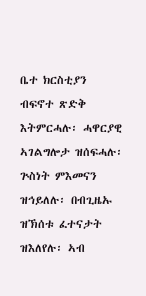ቤተ ክርስቲያን ብፍኖተ ጽድቅ እትምርሓሉ፡ ሓዋርያዊ ኣገልግሎታ ዝሰፍሓሉ፡ ጕስነት ምእመናን ዝኅይለሉ፡ በብጊዜኡ ዝኽሰቱ ፈተናታት ዝእለየሉ፡ ኣብ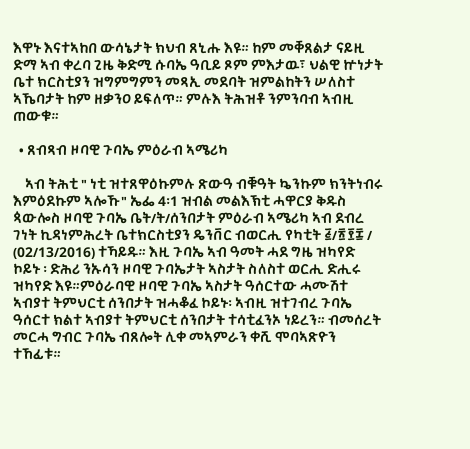እዋኑ እናተኣከበ ውሳኔታት ክህብ ጸኒሑ እዩ። ከም መቐጸልታ ናይዚ ድማ ኣብ ቀረባ ጊዜ ቅድሚ ሱባኤ ዓቢይ ጾም ምእታዉ፣ ህልዊ ኵነታት ቤተ ክርስቲያን ዝግምግምን መጻኢ መደባት ዝምልከትን ሠለስተ ኣኼባታት ከም ዘቃንዐ ይፍለጥ። ምሉእ ትሕዝቶ ንምንባብ ኣብዚ ጠውቁ።

  • ጸብጻብ ዞባዊ ጉባኤ ምዕራብ ኣሜሪካ

    ኣብ ትሕቲ " ነቲ ዝተጸዋዕኩምሉ ጽውዓ ብቑዓት ኴንኩም ክንትነብሩ እምዕደኩም ኣሎኹ" ኤፌ 4፡1 ዝብል መልእኽቲ ሓዋርያ ቅዱስ ጳውሎስ ዞባዊ ጉባኤ ቤት/ት/ሰንበታት ምዕራብ ኣሜሪካ ኣብ ደብረ ገነት ኪዳነምሕረት ቤተክርስቲያን ዴንቨር ብወርሒ የካቲት ፭/፳፻፰ / (02/13/2016) ተኻይዱ። እዚ ጉባኤ ኣብ ዓመት ሓደ ግዜ ዝካየድ ኮይኑ ፡ ድሕሪ ንኡሳን ዞባዊ ጉባኤታት ኣስታት ስለስተ ወርሒ ድሒሩ ዝካየድ እዩ።ምዕራባዊ ዞባዊ ጉባኤ ኣስታት ዓሰርተው ሓሙሽተ ኣብያተ ትምህርቲ ሰንበታት ዝሓቆፈ ኮይኑ፡ ኣብዚ ዝተገብረ ጉባኤ ዓሰርተ ክልተ ኣብያተ ትምህርቲ ሰንበታት ተሳቲፈንኦ ነይረን። ብመሰረት መርሓ ግብር ጉባኤ ብጸሎት ሊቀ መኣምራን ቀሺ ሞባኣጽዮን ተኸፊቱ።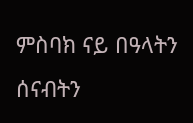ምስባክ ናይ በዓላትን ሰናብትን